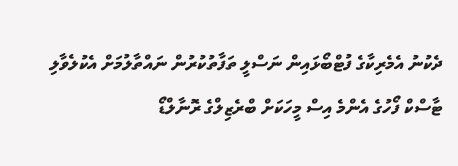ދެކުނު އެމެރިކާގެ ފުޓްބޯޅައިން ނަސްލީ ތަފާތުކުރުން ނައްތާލުމަށް އެކުލެވާލި ޓާސްކް ފޯހުގެ އެންމެ އިސް މީހަކަށް ބްރެޒިލްގެ ރޮނާލްޑޯ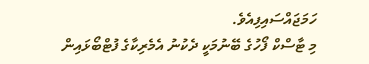ހަމަޖައްސައިފިއެވެ.
މި ޓާސްކް ފޯހުގެ ބޭނުމަކީ ދެކުނު އެމެރިކާގެ ފުޓްބޯޅައިން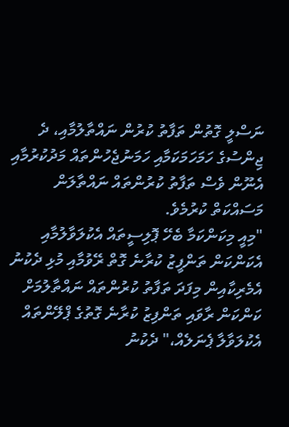ނަސްލީ ގޮތުން ތަފާތު ކުރުން ނައްތާލުމާއި، ދެ ޖިންސުގެ ހަމަހަމަކަމާއި ހަމަނުޖެހުންތައް މަދުކުރުމާއި އެނޫން ވެސް ތަފާތު ކުރުންތައް ނައްތާލަން މަސައްކަތް ކުރުމެވެ.
"މިއީ މިކަންކަމާ ބެހޭ ޕޮލިސީތައް އެކުލަވާލުމާއި އެކަންކަން ތަންފީޒު ކުރާނެ ގޮތް ރޭވުމާއި މުޅި ދެކުނު އެމެރިކާއިން މިފަދަ ތަފާތު ކުރުންތައް ނައްތާލުމަށް ކަންކަން ރާވައި ތަންފިޒު ކުރާނެ ގޮތުގެ ޕްލޭންތައް އެކުލަވާލާ ޕެނަލެއް،" ދެކުނު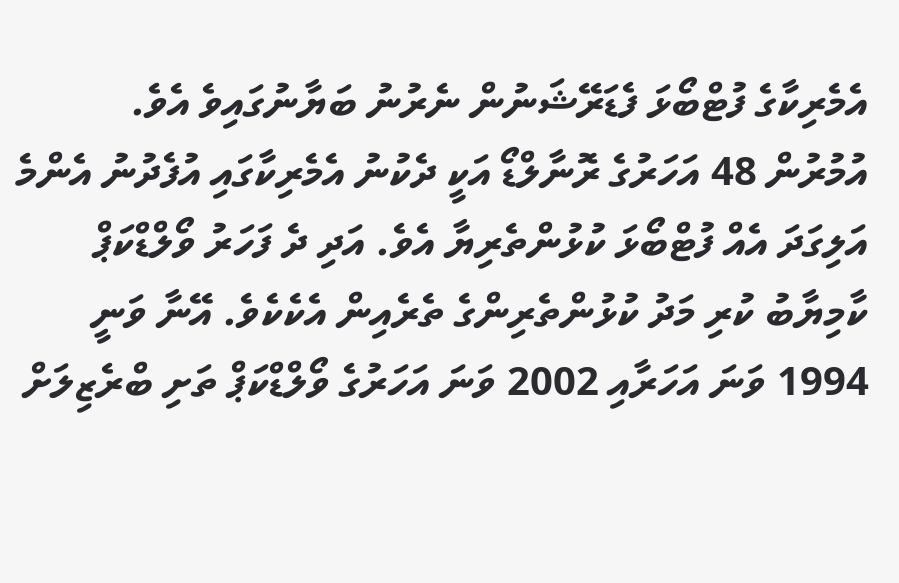އެމެރިކާގެ ފުޓްބޯޅަ ފެޑަރޭޝަނުން ނެރުނު ބަޔާނުގައިވެ އެވެ.
އުމުރުން 48 އަހަރުގެ ރޮނާލްޑޯ އަކީ ދެކުނު އެމެރިކާގައި އުފެދުނު އެންމެ އަލިގަދަ އެއް ފުޓްބޯޅަ ކުޅުންތެރިޔާ އެވެ. އަދި ދެ ފަހަރު ވޯލްޑްކަޕް ކާމިޔާބު ކުރި މަދު ކުޅުންތެރިންގެ ތެރެއިން އެކެކެވެ. އޭނާ ވަނީ 1994 ވަނަ އަހަރާއި 2002 ވަނަ އަހަރުގެ ވޯލްޑްކަޕް ތަށި ބްރެޒިލަށް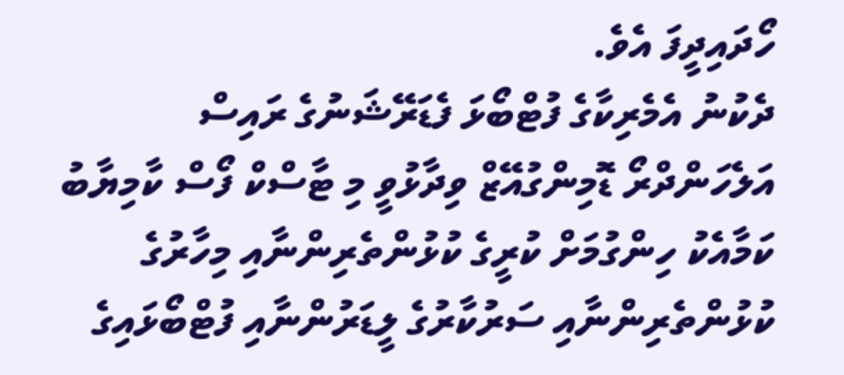ހޯދައިދީފަ އެވެ.
ދެކުނު އެމެރިކާގެ ފުޓްބޯޅަ ފެޑަރޭޝަނުގެ ރައިސް އަލެހަންދްރޯ ޑޮމިންގުއޭޒް ވިދާޅުވީ މި ޓާސްކް ފޯސް ކާމިޔާބު ކަމާއެކު ހިންގުމަށް ކުރީގެ ކުޅުންތެރިންނާއި މިހާރުގެ ކުޅުންތެރިންނާއި ސަރުކާރުގެ ލީޑަރުންނާއި ފުޓްބޯޅައިގެ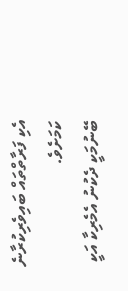އެކި ފަރާތްތައް ބައިވެރިކުރާނެ ކަމަށެވެ.
ބޭނުމަކީ ދެކުނު އެމެރިކާ އަކީ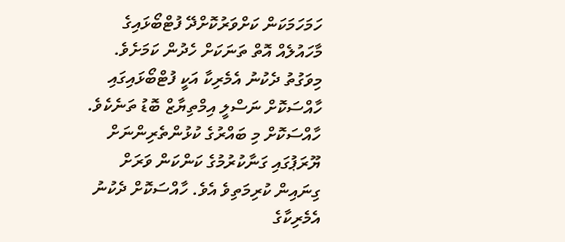ހަމަހަމަކަން ކަށްވަރުކޮށްދޭ ފުޓްބޯޅައިގެ މާހައުލެއް އޮތް ތަނަކަށް ހެދުން ކަމަށެވެ.
މިވަގުތު ދެކުނު އެމެރިކާ އަކީ ފުޓްބޯޅައިގައި ހާއްސަކޮށް ނަސްލީ އިމްތިޔާޒް ބޮޑު ތަނެކެވެ. ހާއްސަކޮށް މި ބައްރުގެ ކުޅުންތެރިންނަށް ޔޫރަޕުގައި ގަނާކުރުމުގެ ކަންކަން ވަރަށް ގިނައިން ކުރިމަތިވެ އެވެ. ހާއްސަކޮށް ދެކުނު އެމެރިކާގެ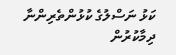ކަޅު ނަސްލުގެ ކުޅުންތެރިންނާ ދިމާކުރުން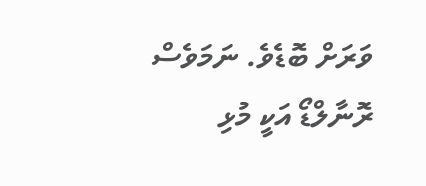ވަރަށް ބޮޑެވެ. ނަމަވެސް ރޮނާލްޑޯ އަކީ މުޅި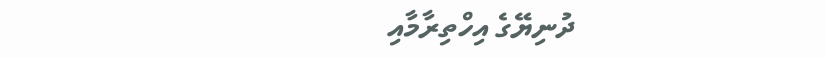ދުނިޔޭގެ އިހްތިރާމާއި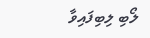ލޯބި ލިބިފައިވާ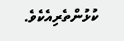ކުޅުންތެރިއެކެވެ.